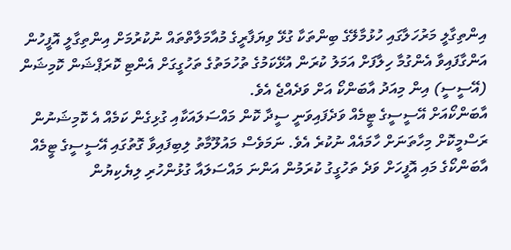އިންތިގާލީ މަރުހަލާގައި ހުޅުމާލޭގެ ބިންތަކާ ގުޅޭ ވިޔަފާރީގެ މުއާމަލާތްތައް ނުކުރުމަށް އިންތިގާލީ އޮފީހުން އަންގާފައިވާ އެންގުމާ ހިލާފަށް އަމަލު ކުރަން އުޅޭކަމުގެ ތުހުމަތުގެ ތަހުގީގަށް އެންޓި ކޮރަޕްޝަން ކޮމިޝަން (އޭސީސީ) އިން މިއަދު އާބަންކޯ އަށް ވަދެއްޖެ އެވެ.
އާބަންކޯއަށް އޭސީސީގެ ޓީމެއް ވަދެފައިވަނީ ސީދާ ކޮން މައްސަލައަކާއި ގުޅިގެން ކަމެއް އެ ކޮމިޝަނުން ރަސްމީކޮށް މިހާތަނަށް ހާމައެއް ނުކުރެ އެވެ. ނަމަވެސް މައުލޫމާތު ލިބިފައިވާ ގޮތުގައި އޭސީސީގެ ޓީމެއް އާބަންކޯގެ މައި އޮފީހަށް ވަދެ ތަހުގީގު ކުރަމުން އަންނަ މައްސަލައާ ގުޅުންހުރި ލިޔެކިޔުން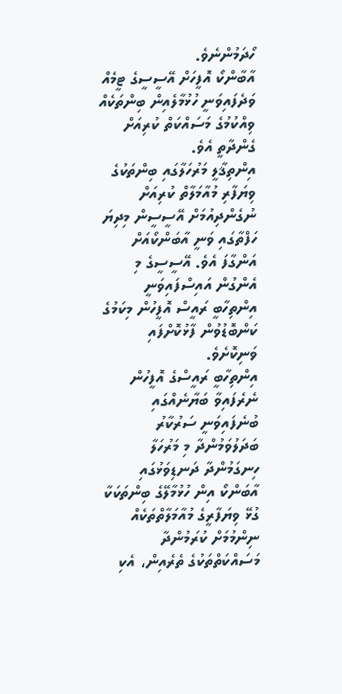ހޯދަމުންނެވެ.
އާބާންކޯ އޮފީހަށް އޭސީސީގެ ޓީމެއް ވަދެފައިވަނީ ހުޅުމާލެއިން ބިންތަކެއް ވިއްކުމުގެ މަސައްކަތް ކުރިއަށް ގެންދާތީ އެވެ.
އިންތިޤާލީ މަރުހަލާގައި ބިންތަކުގެ ވިޔަފާރި މުއާމަލާތް ކުރިއަށް ނުގެންދިއުމަށް އޭސީސީން މިދިޔަ ހަފްތާގައި ވަނީ އާބަންކޯއަށް އަންގާފަ އެވެ. އޭސީސީގެ މި އެންގުން އައިސްފައިވަނީ އިންތިހާބީ ރައީސް އޮފީހުން މިކަމުގެ ކަންބޮޑުވުން ފާޅުކޮށްފައި ވަނިކޮށެވެ.
އިންތިހާބީ ރައީސްގެ އޮފީހުން ނެރެފައިވާ ބަޔާނެއްގައި ބުނެފައިވަނީ ސަރުކާރު ބަދަލުވަމުންދާ މި މަރުހަލާ ހިނގަމުންދާ ދަނޑިވަޅުގައި އާބަންކޯ އިން ހުޅުމާލޭގެ ބިންތަކަކާ ގުޅޭ ވިޔަފާރީގެ މުއާމަލާތްތަކެއް ނިންމުމަށް ކުރަމުންދާ މަސައްކަތްތަކުގެ ތެރެއިން، އެކި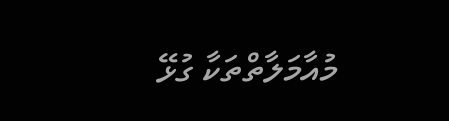މުއާމަލާތްތަކާ ގުޅޭ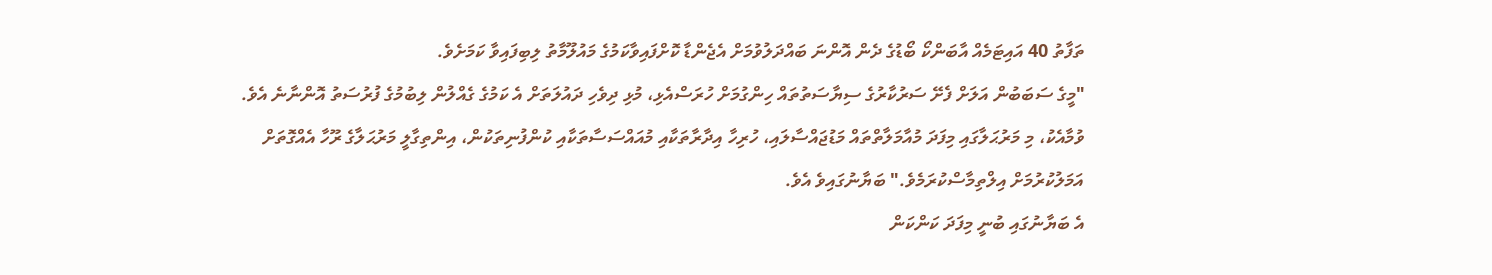ތަފާތު 40 އައިޓަމެއް އާބަންކޯ ބޯޑުގެ ދެން އޮންނަ ބައްދަލުވުމަށް އެޖެންޑާ ކޮށްފައިވާކަމުގެ މައުލޫމާތު ލިބިފައިވާ ކަމަށެވެ.
"މީގެ ސަބަބުން އަލަށް ފެށޭ ސަރުކާރުގެ ސިޔާސަތުތައް ހިންގުމަށް ހުރަސްއެޅި، މުޅި ދިވެހި ދައުލަތަށް އެ ކަމުގެ ގެއްލުން ލިބުމުގެ ފުރުސަތު އޮންނާނެ އެވެ. ވުމާއެކު، މި މަރުޙަލާގައި މިފަދަ މުއާމަލާތްތައް މަޑުޖައްސާލައި، ހުރިހާ އިދާރާތަކާއި މުއައްސަސާތަކާއި ކުންފުނިތަކުން، އިންތިގާލީ މަރުޙަލާގެ ރޫހާ އެއްގޮތަށް އަމަލުކުރުމަށް އިލްތިމާސްކުރަމެވެ." ބަޔާނުގައިވެ އެވެ.
އެ ބަޔާނުގައި ބުނީ މިފަދަ ކަންކަން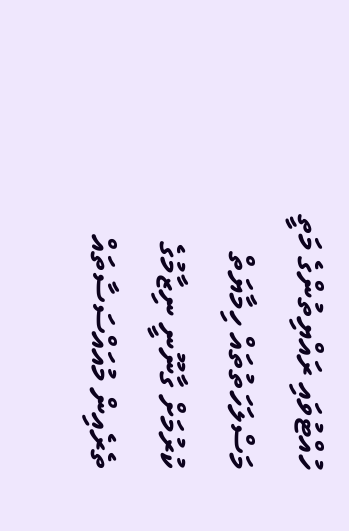ހުއްޓުވައި ރައްޔިތުންގެ މަތީ މަސްލަހަތުތައް ހިމާޔަތް ކުރުމަށް ގާނޫނީ ނިޒާމުގެ ތެރެއިން މުއައްސަސާތައް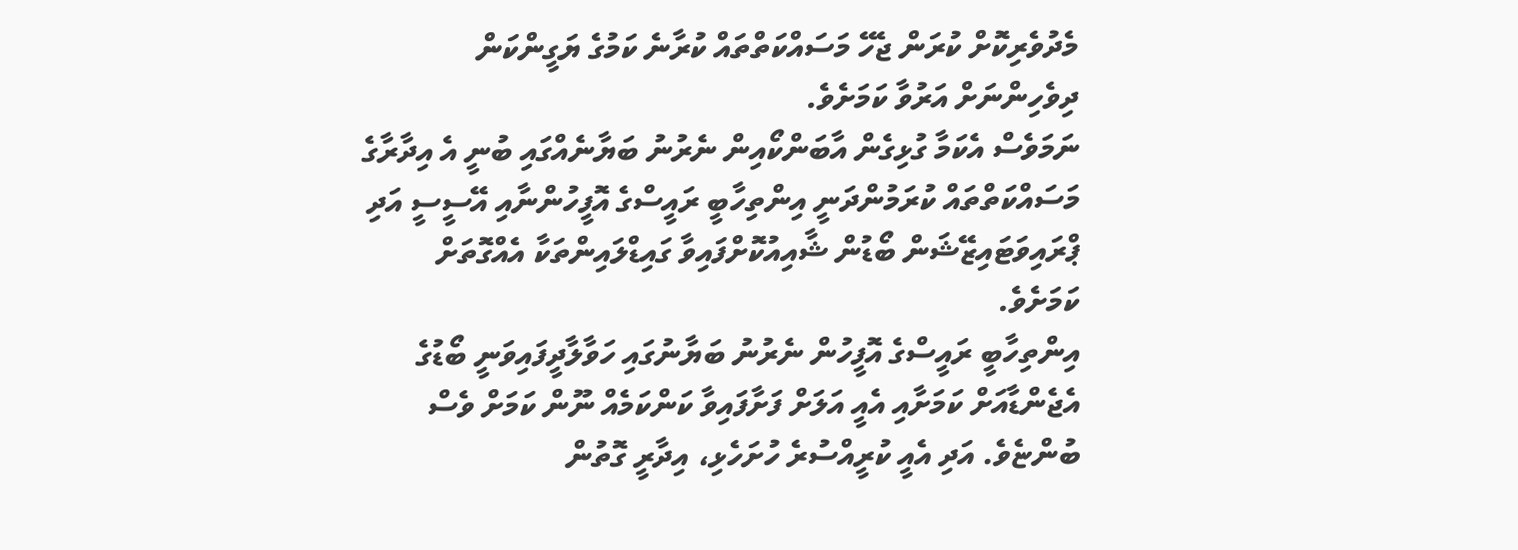މެދުވެރިކޮށް ކުރަން ޖެހޭ މަސައްކަތްތައް ކުރާނެ ކަމުގެ ޔަގީންކަން ދިވެހިންނަށް އަރުވާ ކަމަށެވެ.
ނަމަވެސް އެކަމާ ގުޅިގެން އާބަންކޯއިން ނެރުނު ބަޔާނެއްގައި ބުނީ އެ އިދާރާގެ މަސައްކަތްތައް ކުރަމުންދަނީ އިންތިހާބީ ރައީސްގެ އޮފީހުންނާއި އޭސީސީ އަދި ޕްރައިވަޓައިޒޭޝަން ބޯޑުން ޝާއިއުކޮށްފައިވާ ގައިޑްލައިންތަކާ އެއްގޮތަށް ކަމަށެވެ.
އިންތިހާބީ ރައީސްގެ އޮފީހުން ނެރުނު ބަޔާނުގައި ހަވާލާދީފައިވަނީ ބޯޑުގެ އެޖެންޑާއަށް ކަމަށާއި އެއީ އަލަށް ފަށާފައިވާ ކަންކަމެއް ނޫން ކަމަށް ވެސް ބުންޏެވެ. އަދި އެއީ ކުރީއްސުރެ ހުށަހެޅި، އިދާރީ ގޮތުން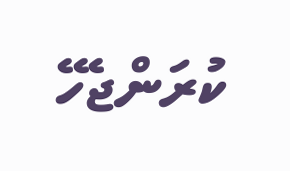ކުރަންޖެހޭ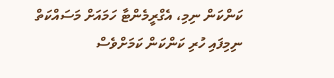ކަންކަން ނިމި، އެގްރީމެންޓާ ހަމައަށް މަސައްކަތް ނިމިފައި ހުރި ކަންކަން ކަމަށްވެސް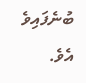ބުނެފައިވެ އެވެ.